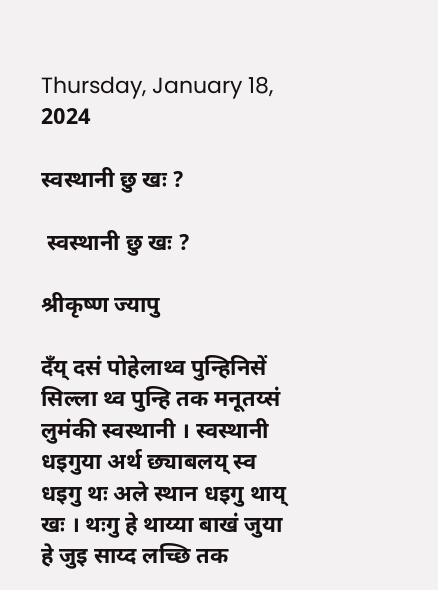Thursday, January 18, 2024

स्वस्थानी छु खः ?

 स्वस्थानी छु खः ?

श्रीकृष्ण ज्यापु

दँय् दसं पोहेलाथ्व पुन्हिनिसें सिल्ला थ्व पुन्हि तक मनूतय्सं लुमंकी स्वस्थानी । स्वस्थानी धइगुया अर्थ छ्याबलय् स्व धइगु थः अले स्थान धइगु थाय् खः । थःगु हे थाय्या बाखं जुया हे जुइ साय्द लच्छि तक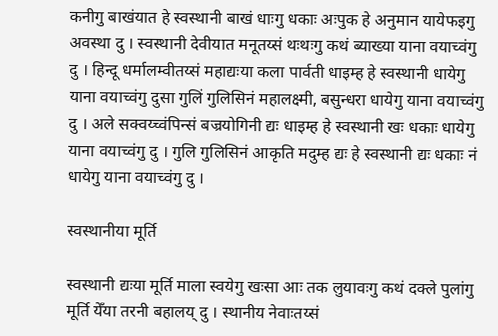कनीगु बाखंयात हे स्वस्थानी बाखं धाःगु धकाः अःपुक हे अनुमान यायेफइगु अवस्था दु । स्वस्थानी देवीयात मनूतय्सं थःथःगु कथं ब्याख्या याना वयाच्वंगु दु । हिन्दू धर्मालम्वीतय्सं महाद्यःया कला पार्वती धाइम्ह हे स्वस्थानी धायेगु याना वयाच्वंगु दुसा गुलिं गुलिसिनं महालक्ष्मी, बसुन्धरा धायेगु याना वयाच्वंगु दु । अले सक्वय्च्वंपिन्सं बज्रयोगिनी द्यः धाइम्ह हे स्वस्थानी खः धकाः धायेगु याना वयाच्वंगु दु । गुलि गुलिसिनं आकृति मदुम्ह द्यः हे स्वस्थानी द्यः धकाः नं धायेगु याना वयाच्वंगु दु ।

स्वस्थानीया मूर्ति

स्वस्थानी द्यःया मूर्ति माला स्वयेगु खःसा आः तक लुयावःगु कथं दक्ले पुलांगु मूर्ति येँया तरनी बहालय् दु । स्थानीय नेवाःतय्सं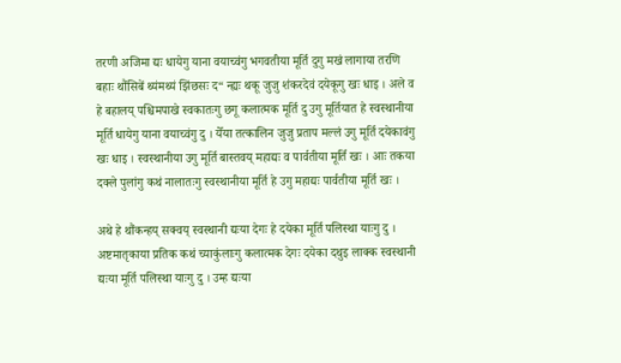तरणी अजिमा द्यः धायेगु याना वयाच्वंगु भगवतीया मूर्ति दुगु मखं लागाया तरणि बहाः थौंसिबें थ्यंमथ्यं झिंछसः द“ न्ह्यः थकू जुजु शंकरदेवं दयेकूगु खः धाइ । अले व हे बहालय् पश्चिमपाखे स्वकातःगु छगू कलात्मक मूर्ति दु उगु मूर्तियात हे स्वस्थानीया मूर्ति धायेगु याना वयाच्वंगु दु । येँया तत्कालिन जुजु प्रताप मल्लं उगु मूर्ति दयेकावंगु खः धाइ । स्वस्थानीया उगु मूर्ति बास्तवय् महाद्यः व पार्वतीया मूर्ति खः । आः तकया दक्ले पुलांगु कथं नालातःगु स्वस्थानीया मूर्ति हे उगु महाद्यः पार्वतीया मूर्ति खः ।

अथे हे थौंकन्हय् सक्वय् स्वस्थानी द्यःया देगः हे दयेका मूर्ति पलिस्था याःगु दु । अष्टमातृकाया प्रतिक कथं च्याकुंलाःगु कलात्मक देगः दयेका दथुइ लाक्क स्वस्थानी द्यःया मूर्ति पलिस्था याःगु दु । उम्ह द्यःया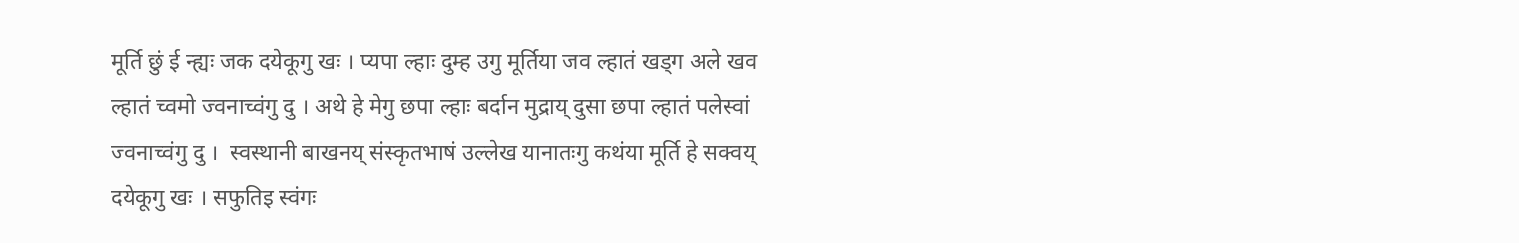मूर्ति छुं ई न्ह्यः जक दयेकूगु खः । प्यपा ल्हाः दुम्ह उगु मूर्तिया जव ल्हातं खड्ग अले खव ल्हातं च्वमो ज्वनाच्वंगु दु । अथे हे मेगु छपा ल्हाः बर्दान मुद्राय् दुसा छपा ल्हातं पलेस्वां ज्वनाच्वंगु दु ।  स्वस्थानी बाखनय् संस्कृतभाषं उल्लेख यानातःगु कथंया मूर्ति हे सक्वय् दयेकूगु खः । सफुतिइ स्वंगः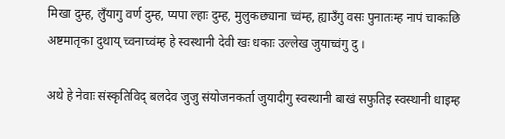मिखा दुम्ह, लुँयागु वर्ण दुम्ह, प्यपा ल्हाः दुम्ह, मुलुकछ्याना च्वंम्ह, ह्याउँगु वसः पुनातःम्ह नापं चाकःछि अष्टमातृका दुथाय् च्वनाच्वंम्ह हे स्वस्थानी देवी खः धकाः उल्लेख जुयाच्वंगु दु ।

अथे हे नेवाः संस्कृतिविद् बलदेव जुजु संयोजनकर्ता जुयादीगु स्वस्थानी बाखं सफुतिइ स्वस्थानी धाइम्ह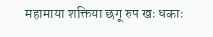महामाया शक्तिया छगू रुप खः धकाः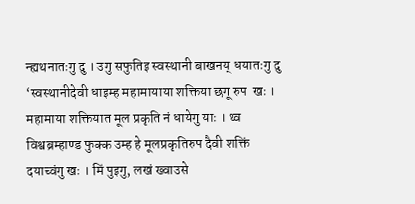न्ह्यथनातःगु दु । उगु सफुतिइ स्वस्थानी बाखनय् धयातःगु दु ‘स्वस्थानीदेवी धाइम्ह महामायाया शक्तिया छगू रुप  खः । महामाया शक्तियात मूल प्रकृति नं धायेगु याः । थ्व विश्वब्रम्हाण्ड फुक्क उम्ह हे मूलप्रकृतिरुप दैवी शक्तिं दयाच्वंगु खः । मिं पुइगु, लखं ख्वाउसे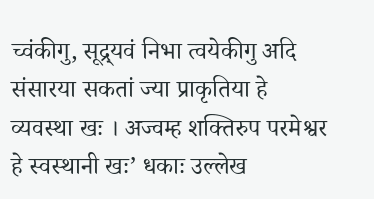च्वंकीगु, सूद्र्यवं निभा त्वयेकीगु अदि संसारया सकतां ज्या प्राकृतिया हे व्यवस्था खः । अज्वम्ह शक्तिरुप परमेश्वर हे स्वस्थानी खः’ धकाः उल्लेख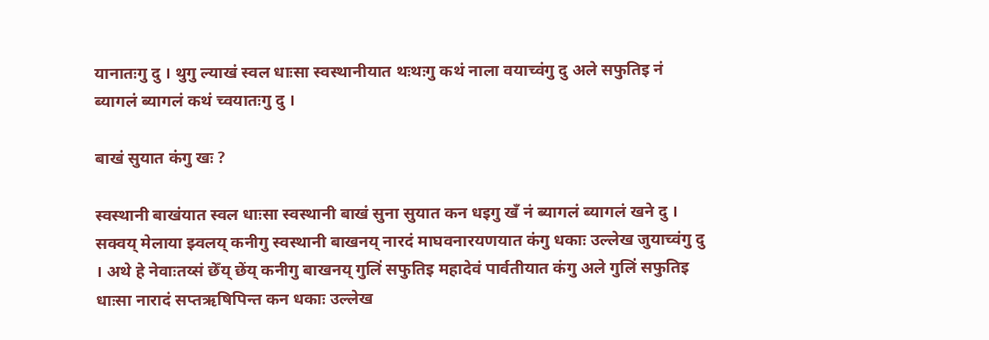यानातःगु दु । थुगु ल्याखं स्वल धाःसा स्वस्थानीयात थःथःगु कथं नाला वयाच्वंगु दु अले सफुतिइ नं ब्यागलं ब्यागलं कथं च्वयातःगु दु ।

बाखं सुयात कंगु खः ?

स्वस्थानी बाखंयात स्वल धाःसा स्वस्थानी बाखं सुना सुयात कन धइगु खँ नं ब्यागलं ब्यागलं खने दु । सक्वय् मेलाया झ्वलय् कनीगु स्वस्थानी बाखनय् नारदं माघवनारयणयात कंगु धकाः उल्लेख जुयाच्वंगु दु । अथे हे नेवाःतय्सं छेँय् छेंय् कनीगु बाखनय् गुलिं सफुतिइ महादेवं पार्वतीयात कंगु अले गुलिं सफुतिइ धाःसा नारादं सप्तऋषिपिन्त कन धकाः उल्लेख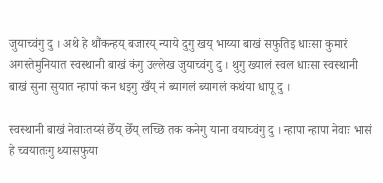जुयाच्वंगु दु । अथे हे थौंकन्हय् बजारय् न्याये दुगु खय् भाय्या बाखं सफुतिइ धाःसा कुमारं अगस्तेमुनियात स्वस्थानी बाखं कंगु उल्लेख जुयाच्वंगु दु । थुगु ख्यालं स्वल धाःसा स्वस्थानी बाखं सुना सुयात न्हापां कन धइगु खँय् नं ब्यागलं ब्यागलं कथंया धापू दु ।

स्वस्थानी बाखं नेवाःतय्सं छेँय् छेँय् लच्छि तक कनेगु याना वयाच्वंगु दु । न्हापा न्हापा नेवाः भासं हे च्वयातःगु थ्यासफुया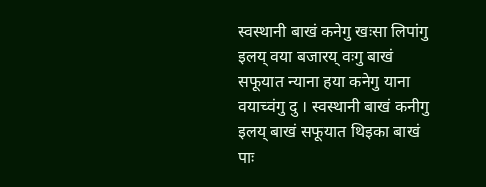स्वस्थानी बाखं कनेगु खःसा लिपांगु इलय् वया बजारय् वःगु बाखं सफूयात न्याना हया कनेगु याना वयाच्वंगु दु । स्वस्थानी बाखं कनीगु इलय् बाखं सफूयात थिइका बाखं पाः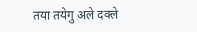तया तयेगु अले दक्ले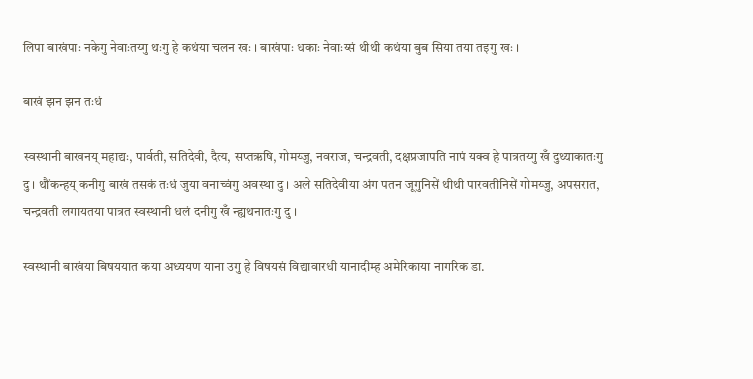लिपा बाखंपाः नकेगु नेवाःतय्गु थःगु हे कथंया चलन खः । बाखंपाः धकाः नेवाःय्सं थीथी कथंया बुब सिया तया तइगु खः ।

बाखं झन झन तःधं

स्वस्थानी बाखनय् महाद्यः, पार्वती, सतिदेवी, दैत्य, सप्तऋषि, गोमय्जु, नवराज, चन्द्रवती, दक्षप्रजापति नापं यक्व हे पात्रतय्गु खँ दुथ्याकातःगु दु । थौंकन्हय् कनीगु बाखं तसकं तःधं जुया वनाच्वंगु अवस्था दु । अले सतिदेवीया अंग पतन जूगुनिसें थीथी पारवतीनिसें गोमय्जु, अपसरात, चन्द्रवती लगायतया पात्रत स्वस्थानी धलं दनीगु खँ न्ह्यथनातःगु दु ।

स्वस्थानी बाखंया बिषययात कया अध्ययण याना उगु हे विषयसं विद्यावारधी यानादीम्ह अमेरिकाया नागरिक डा.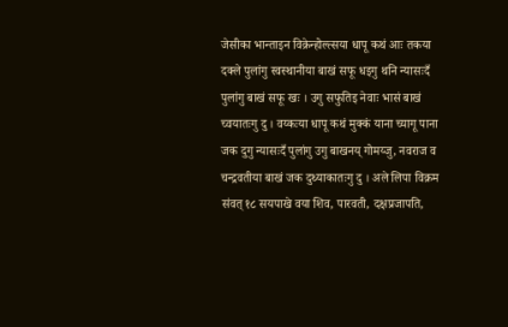जेसीका भान्ताइन विक्रेन्होल्त्सया धापू कथं आः तकया दक्ले पुलांगु स्वस्थानीया बाखं सफू धइगु थनि न्यासःदँ पुलांगु बाखं सफू खः । उगु सफुतिइ नेवाः भासं बाखं च्वयातःगु दु । वय्कःया धापू कथं मुक्कं याना च्यागू पाना जक दुगु न्यासःदँ पुलांगु उगु बाखनय् गोमय्जु, नवराज व चन्द्रवतीया बाखं जक दुथ्याकातःगु दु । अले लिपा विक्रम संवत् १८ सयपाखे वया शिव, पारवती, दक्षप्रजापति,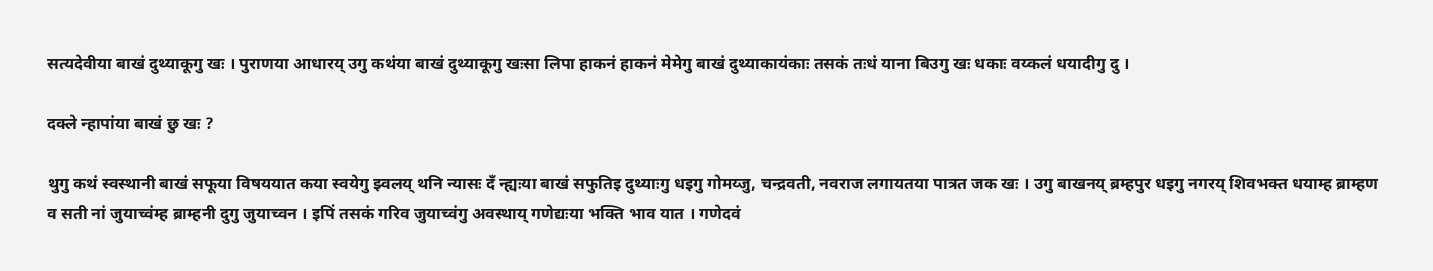सत्यदेवीया बाखं दुथ्याकूगु खः । पुराणया आधारय् उगु कथंया बाखं दुथ्याकूगु खःसा लिपा हाकनं हाकनं मेमेगु बाखं दुथ्याकायंकाः तसकं तःधं याना बिउगु खः धकाः वय्कलं धयादीगु दु ।

दक्ले न्हापांया बाखं छु खः ?

थुगु कथं स्वस्थानी बाखं सफूया विषययात कया स्वयेगु झ्वलय् थनि न्यासः दँ न्ह्यःया बाखं सफुतिइ दुथ्याःगु धइगु गोमय्जु, चन्द्रवती, नवराज लगायतया पात्रत जक खः । उगु बाखनय् ब्रम्हपुर धइगु नगरय् शिवभक्त धयाम्ह ब्राम्हण व सती नां जुयाच्वंम्ह ब्राम्हनी दुगु जुयाच्वन । इपिं तसकं गरिव जुयाच्वंगु अवस्थाय् गणेद्यःया भक्ति भाव यात । गणेदवं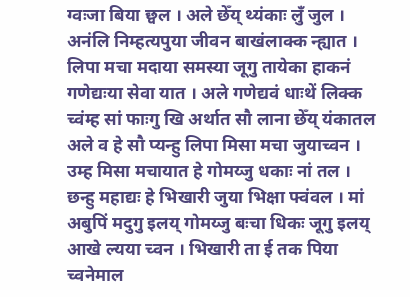ग्वःजा बिया छ्वल । अले छेँय् थ्यंकाः लुँ जुल । अनंलि निम्हत्यपुया जीवन बाखंलाक्क न्ह्यात । लिपा मचा मदाया समस्या जूगु तायेका हाकनं गणेद्यःया सेवा यात । अले गणेद्यवं धाःथें लिक्क च्वंम्ह सां फाःगु खि अर्थात सौ लाना छेँय् यंकातल अले व हे सौ प्यन्हु लिपा मिसा मचा जुयाच्वन । उम्ह मिसा मचायात हे गोमय्जु धकाः नां तल । छन्हु महाद्यः हे भिखारी जुया भिक्षा फ्वंवल । मां अबुपिं मदुगु इलय् गोमय्जु बःचा धिकः जूगु इलय् आखे ल्यया च्वन । भिखारी ता ई तक पिया च्वनेमाल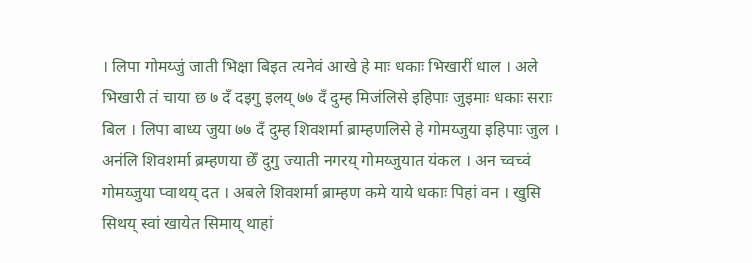। लिपा गोमय्जुं जाती भिक्षा बिइत त्यनेवं आखे हे माः धकाः भिखारीं धाल । अले भिखारी तं चाया छ ७ दँ दइगु इलय् ७७ दँ दुम्ह मिजंलिसे इहिपाः जुइमाः धकाः सराः बिल । लिपा बाध्य जुया ७७ दँ दुम्ह शिवशर्मा ब्राम्हणलिसे हे गोमय्जुया इहिपाः जुल । अनंलि शिवशर्मा ब्रम्हणया छेँ दुगु ज्याती नगरय् गोमय्जुयात यंकल । अन च्वच्वं गोमय्जुया प्वाथय् दत । अबले शिवशर्मा ब्राम्हण कमे याये धकाः पिहां वन । खुसि सिथय् स्वां खायेत सिमाय् थाहां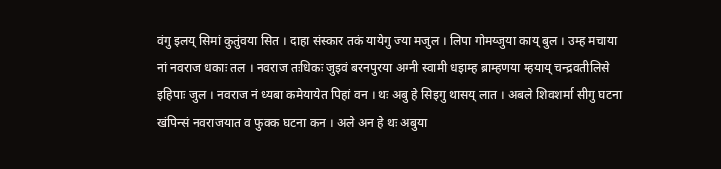वंगु इलय् सिमां कुतुंवया सित । दाहा संस्कार तकं यायेगु ज्या मजुल । लिपा गोमय्जुया काय् बुल । उम्ह मचाया नां नवराज धकाः तल । नवराज तःधिकः जुइवं बरनपुरया अग्नी स्वामी धइाम्ह ब्राम्हणया म्हयाय् चन्द्रवतीलिसे इहिपाः जुल । नवराज नं ध्यबा कमेयायेत पिहां वन । थः अबु हे सिइगु थासय् लात । अबले शिवशर्मा सीगु घटना खंपिन्सं नवराजयात व फुक्क घटना कन । अले अन हे थः अबुया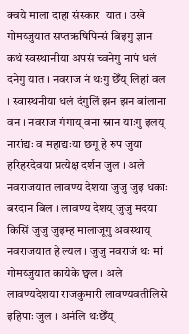क्वये माला दाहा संस्कार  यात । उखे गोमय्जुयात सप्तऋषिपिन्सं बिइगु ज्ञान कथं स्वस्थानीया अपसं च्वनेगु नापं धलं दनेगु यात । नवराज नं थःगु छेँय् लिहां वल । स्वास्थनीया धलं दंगुलिं झन झन बांलाना वन । नवराज गंगाय् वना स्नान याःगु इलय् नारांद्यः व महाद्यःया छगू हे रुप जुया हरिहरदेवया प्रत्येक्ष दर्शन जुल । अले नवराजयात लावण्य देशया जुजु जुइ धकाः बरदान बिल । लावण्य देशय् जुजु मदया किसिं जुजु जुइम्ह मालाजूगु अवस्थाय् नवराजयात हे ल्यल । जुजु नवराजं थः मां गोमय्जुयात कायेके छ्वल । अले लावण्यदेशया राजकुमारी लावण्यवतीलिसे इहिपाः जुल । अनंलि थःछेँय्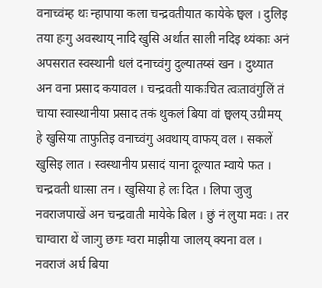वनाच्वंम्ह थः न्हापाया कला चन्द्रवतीयात कायेके छ्वल । दुलिइ तया हःगु अवस्थाय् नादि खुसि अर्थात साली नदिइ थ्यंकाः अनं अपसरात स्वस्थानी धलं दनाच्वंगु दुल्यातय्सं खन । दुथ्यात अन वना प्रसाद कयावल । चन्द्रवती याकःचित त्वःतावंगुलिं तं चाया स्वास्थानीया प्रसाद तकं थुकलं बिया वां छ्वलय् उग्रीमय् हे खुसिया ताफुतिइ वनाच्वंगु अवथाय् वाफय् वल । सकलें खुसिइ लात । स्वस्थानीय प्रसादं याना दूल्यात म्वाये फत । चन्द्रवती धाःसा तन । खुसिया हे लः दित । लिपा जुजु नवराजपाखें अन चन्द्रवाती मायेके बिल । छुं नं लुया मवः । तर चाग्वारा थें जाःगु छगः ग्वरा माझीया जालय् क्यना वल । नवराजं अर्घ बिया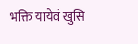भक्ति यायेवं खुसि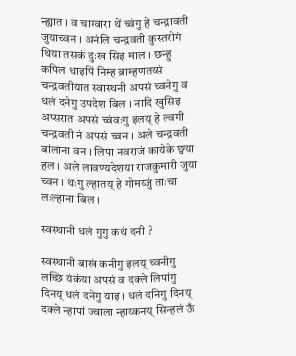न्ह्यात । व चाग्वारा थें च्वंगु हे चन्द्रावती जुयाच्वन । अनंलि चन्द्रवती कुस्तरोगं थिया तसकं दुःख सिइ माल । छन्हु कपिल धाइपिं निम्ह ब्राम्हणतय्सं चन्द्रवतीयात स्वास्थनी अपसं च्वनेगु व धलं दनेगु उपदेश बिल । नादि खुसिइ अप्सरात अपसं च्वंवःगु इलय् हे ल्वगी चन्द्रवती नं अपसं च्वन । अले चन्द्रवती बांलाना वन । लिपा नवराजं कायेके छ्वया हल । अले लावण्यदेशया राजकुमारी जुया च्वन । थःगु ल्हातय् हे गोमय्जुं ताःचा लःल्हाना बिल ।

स्वस्थानी धलं गुगु कथं दनी ?

स्वस्थानी बाखं कनीगु इलय् च्वनीगु लच्छि यंकंया अपसं व दक्ले लिपांगु दिनय् धलं दनेगु याइ । धलं दनिगु दिनय् दक्ले न्हापां ज्वाला न्हाय्कनय् सिन्हलं ऊँ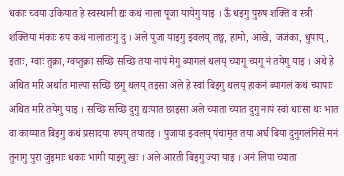धकाः च्वया उकियात हे स्वस्थानी द्यः कथं नाला पूजा यायेगु याइ । ऊँ धइगु पुरुष शक्ति व स्त्री शक्तिया मंकाः रुप कथं नालातःगु दु । अले पुजा याइगु झ्वलय् तछ्व, हामो, आखे, जजंका, धुपाय्, इताः, ग्वाः तुक्रा, ग्वय्तुक्रा सच्छि सच्छि तया नापं मेगु ब्यागलं थलय् च्यागू च्यगू नं तयेगु याइ । अथे हे अथित मरि अर्थात माल्पा सच्छि छगू थलय् तइसा अले हे स्वां बिइगु थलय् हाकनं ब्यागलं कथं च्यापाः अथित मरि तयेगु याइ । सच्छि सच्छि दुगु द्यःयात छाइसा अले च्याता च्यात दुगु नापं स्वां धाःसा थः भात वा काय्यात बिइगु कथं प्रसादया रुपय् तयातइ । पुजाया झ्वलय् पंचामृत तया अर्घ बिया दुनुगलंनिसें मनं तुनागु पुरा जुइमाः धकाः भागी याइगु खः । अले आरती बिइगु ज्या याइ । अनं लिपा च्याता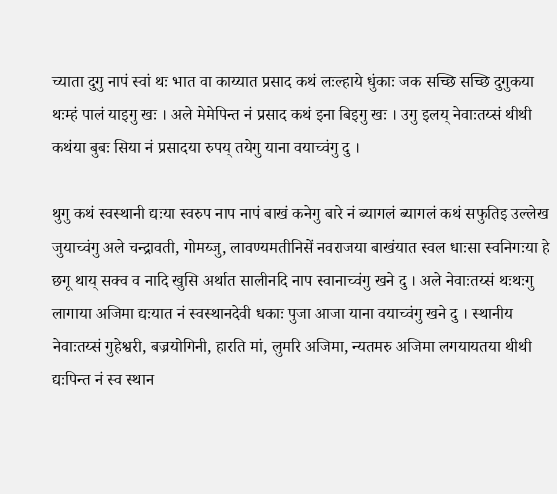च्याता दुगु नापं स्वां थः भात वा काय्यात प्रसाद कथं लःल्हाये धुंकाः जक सच्छि सच्छि दुगुकया थःम्हं पालं याइगु खः । अले मेमेपिन्त नं प्रसाद कथं इना बिइगु खः । उगु इलय् नेवाःतय्सं थीथी कथंया बुबः सिया नं प्रसादया रुपय् तयेगु याना वयाच्वंगु दु ।

थुगु कथं स्वस्थानी द्यःया स्वरुप नाप नापं बाखं कनेगु बारे नं ब्यागलं ब्यागलं कथं सफुतिइ उल्लेख जुयाच्वंगु अले चन्द्रावती, गोमय्जु, लावण्यमतीनिसें नवराजया बाखंयात स्वल धाःसा स्वनिगःया हे छगू थाय् सक्व व नादि खुसि अर्थात सालीनदि नाप स्वानाच्वंगु खने दु । अले नेवाःतय्सं थःथःगु लागाया अजिमा द्यःयात नं स्वस्थानदेवी धकाः पुजा आजा याना वयाच्वंगु खने दु । स्थानीय नेवाःतय्सं गुहेश्वरी, बज्रयोगिनी, हारति मां, लुमरि अजिमा, न्यतमरु अजिमा लगयायतया थीथी द्यःपिन्त नं स्व स्थान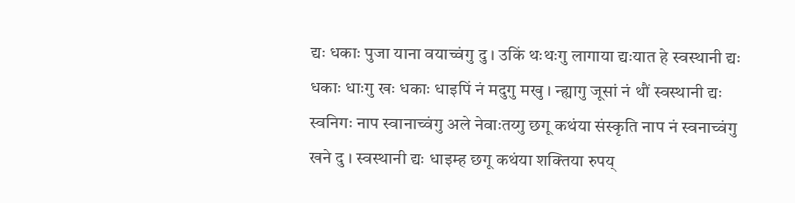द्यः धकाः पुजा याना वयाच्वंगु दु । उकिं थःथःगु लागाया द्यःयात हे स्वस्थानी द्यः धकाः धाःगु खः धकाः धाइपिं नं मदुगु मखु । न्ह्यागु जूसां नं थौं स्वस्थानी द्यः स्वनिगः नाप स्वानाच्वंगु अले नेवाःतय्गु छगू कथंया संस्कृति नाप नं स्वनाच्वंगु खने दु । स्वस्थानी द्यः धाइम्ह छगू कथंया शक्तिया रुपय्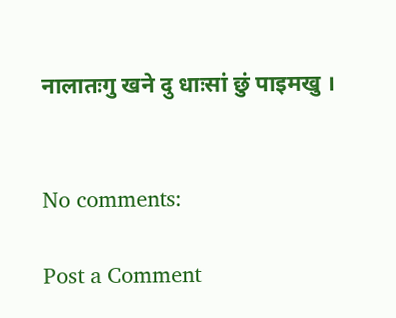नालातःगु खने दु धाःसां छुं पाइमखु ।


No comments:

Post a Comment